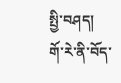སྤྱི་བཤད།
གོ་རེ་ནི་བོད་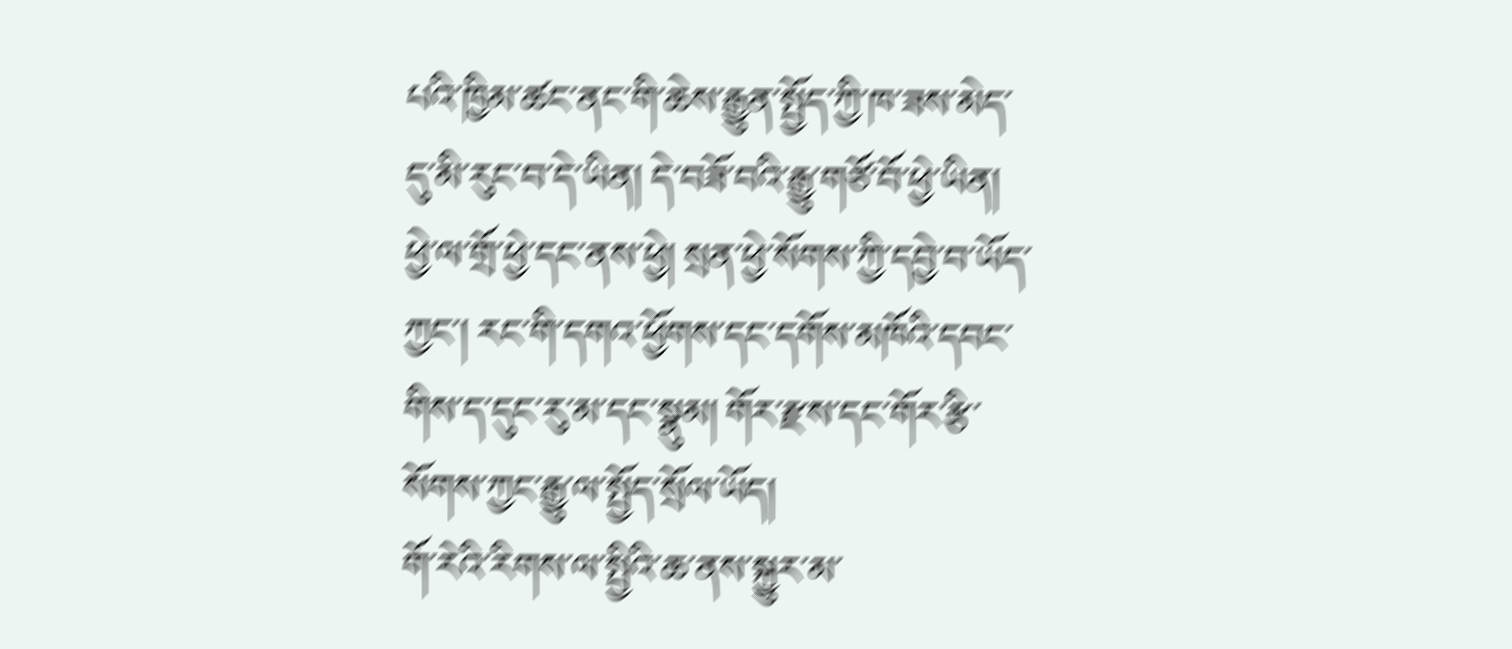པའི་ཁྱིམ་ཚང་ནང་གི་ཆེས་རྒྱུན་སྤྱོད་ཀྱི་ཁ་ཟས་མེད་དུ་མི་རུང་བ་དེ་ཡིན། དེ་བཟོ་བའི་རྒྱུ་གཙོ་བོ་ཕྱེ་ཡིན། ཕྱེ་ལ་གྲོ་ཕྱེ་དང་ནས་ཕྱེ། སྲན་ཕྱེ་སོགས་ཀྱི་དབྱེ་བ་ཡོད་ཀྱང་། རང་གི་དགའ་ཕྱོགས་དང་དགོས་མཁོའི་དབང་གིས་ད་དུང་རུ་མ་དང་སྣུམ། གོར་རྫས་དང་གོར་རྩི་སོགས་ཀྱང་རྒྱུ་ལ་སྤྱོད་སྲོལ་ཡོད།
གོ་རེའི་རིགས་ལ་སྤྱིའི་ཆ་ནས་སྐྱུར་མ་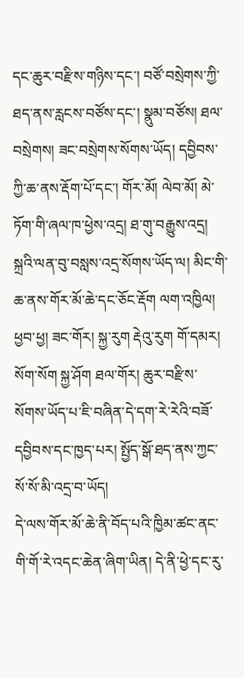དང་ཆུར་བརྫིས་གཉིས་དང་། བཙོ་བསྲེགས་ཀྱི་ཐད་ནས་རླངས་བཙོས་དང་། སྣུམ་བཙོས། ཐལ་བསྲེགས། ཟང་བསྲེགས་སོགས་ཡོད། དབྱིབས་ཀྱི་ཆ་ནས་རྡོག་པོ་དང་། གོར་མོ། ལེབ་མོ། མེ་ཏོག་གི་ཞལ་ཁ་ཕྱེས་འདྲ། ཐ་གུ་བརྒྱུས་འདྲ། སྐྲའི་ལན་བུ་བསླས་འདྲ་སོགས་ཡོད་ལ། མིང་གི་ཆ་ནས་གོར་མོ་ཆེ་དང་ཅོང་རྡོག ལག་འཁྱིལ། ཕྱབ་ཕྱ། ཟང་གོར། སྐྱ་རུག རྡེའུ་རུག གོ་དམར། སོག་སོག སྐྱ་ཤོག ཐལ་གོར། ཆུར་བརྫིས་སོགས་ཡོད་པ་ཇི་བཞིན་དེ་དག་རེ་རེའི་བཟོ་དབྱིབས་དང་ཁྱད་པར། སྤྱོད་སྒོ་ཐད་ནས་ཀྱང་སོ་སོ་མི་འདྲ་བ་ཡོད།
དེ་ལས་གོར་མོ་ཆེ་ནི་བོད་པའི་ཁྱིམ་ཚང་ནང་གི་གོ་རེ་འདང་ཆེན་ཞིག་ཡིན། དེ་ནི་ཕྱེ་དང་རུ་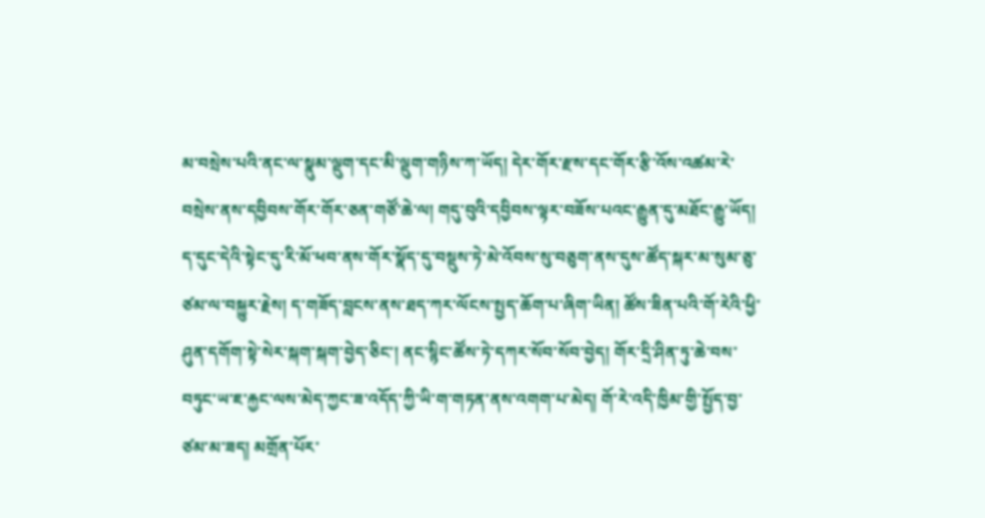མ་བསྲེས་པའི་ནང་ལ་སྣུམ་ལྡུག་དང་མི་ལྡུག་གཉིས་ཀ་ཡོད། དེར་གོར་རྫས་དང་གོར་རྩི་འོས་འཚམ་རེ་བསྲེས་ནས་དབྱིབས་གོར་གོར་ཅན་གཙོ་ཆེ་ལ། གདུ་བུའི་དབྱིབས་ལྟར་བཟོས་པའང་རྒྱུན་དུ་མཐོང་རྒྱུ་ཡོད། ད་དུང་དེའི་སྟེང་དུ་རི་མོ་ཕབ་ནས་གོར་སྣོད་དུ་བསྡུས་ཏེ་མེ་འོབས་སུ་བཅུག་ནས་དུས་ཚོད་སྐར་མ་སུམ་ཅུ་ཙམ་ལ་བསྐྱུར་རྗེས། ད་གཟོད་བླངས་ནས་ཐད་ཀར་ལོངས་སྤྱད་ཆོག་པ་ཞིག་ཡིན། ཚོས་ཟིན་པའི་གོ་རེའི་ཕྱི་ཤུན་དགོག་སྟེ་སེར་སྐག་སྐག་བྱེད་ཅིང་། ནང་སྙིང་ཚོས་ཏེ་དཀར་སོབ་སོབ་བྱེད། གོར་དྲི་ཤིན་ཏུ་ཆེ་བས་བཏུང་ཡ་ཇ་རྐྱང་ལས་མེད་ཀྱང་ཟ་འདོད་ཀྱི་ཡི་ག་གཏན་ནས་འགག་པ་མེད། གོ་རེ་འདི་ཁྱིམ་གྱི་སྤྱོད་བྱ་ཙམ་མ་ཟད། མགྲོན་པོར་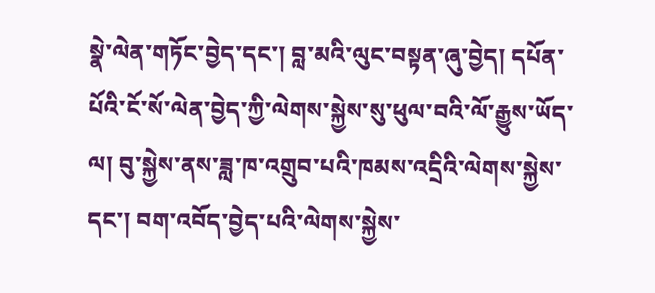སྣེ་ལེན་གཏོང་བྱེད་དང་། བླ་མའི་ལུང་བསྟན་ཞུ་བྱེད། དཔོན་པོའི་ངོ་སོ་ལེན་བྱེད་ཀྱི་ལེགས་སྐྱེས་སུ་ཕུལ་བའི་ལོ་རྒྱུས་ཡོད་ལ། བུ་སྐྱེས་ནས་ཟླ་ཁ་འགྲུབ་པའི་ཁམས་འདྲིའི་ལེགས་སྐྱེས་དང་། བག་འབོད་བྱེད་པའི་ལེགས་སྐྱེས་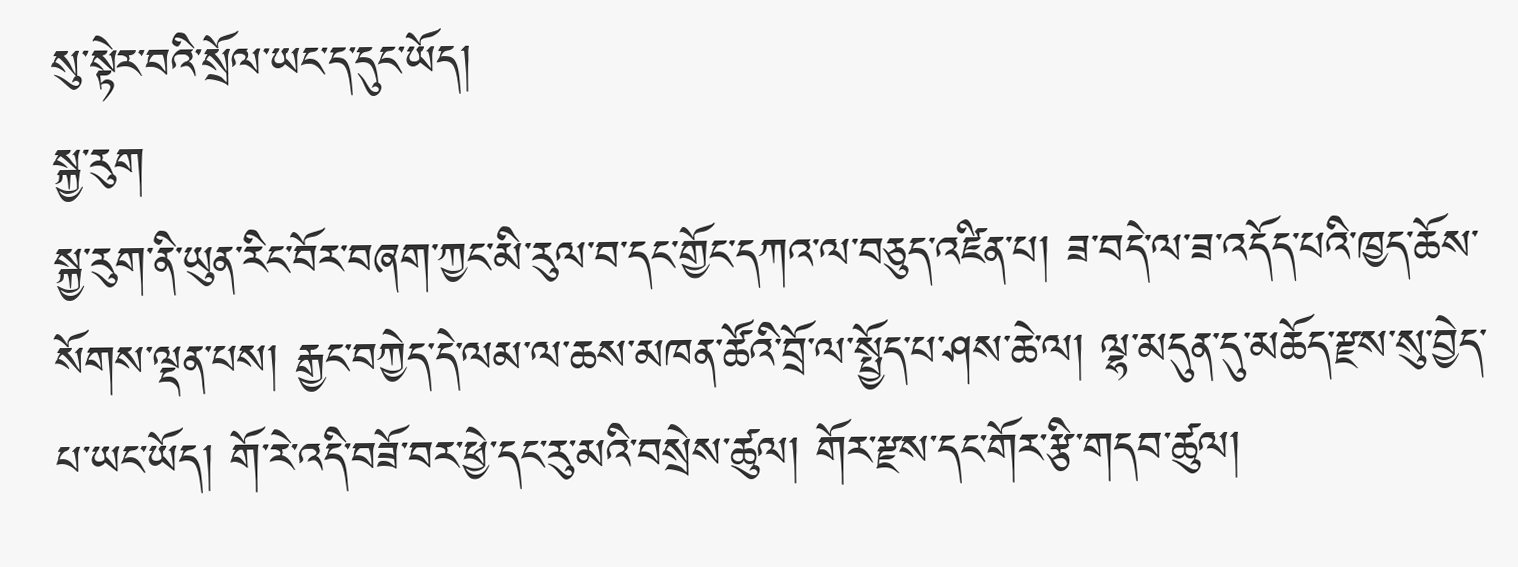སུ་སྟེར་བའི་སྲོལ་ཡང་ད་དུང་ཡོད།
སྐྱ་རུག
སྐྱ་རུག་ནི་ཡུན་རིང་བོར་བཞག་ཀྱང་མི་རུལ་བ་དང་གྱོང་དཀའ་ལ་བཅུད་འཛིན་པ། ཟ་བདེ་ལ་ཟ་འདོད་པའི་ཁྱད་ཆོས་སོགས་ལྡན་པས། རྒྱང་བཀྱེད་དེ་ལམ་ལ་ཆས་མཁན་ཚོའི་བྲོ་ལ་སྤྱོད་པ་ཤས་ཆེ་ལ། ལྷ་མདུན་དུ་མཆོད་རྫས་སུ་བྱེད་པ་ཡང་ཡོད། གོ་རེ་འདི་བཟོ་བར་ཕྱེ་དང་རུ་མའི་བསྲེས་ཚུལ། གོར་རྫས་དང་གོར་རྩི་གདབ་ཚུལ།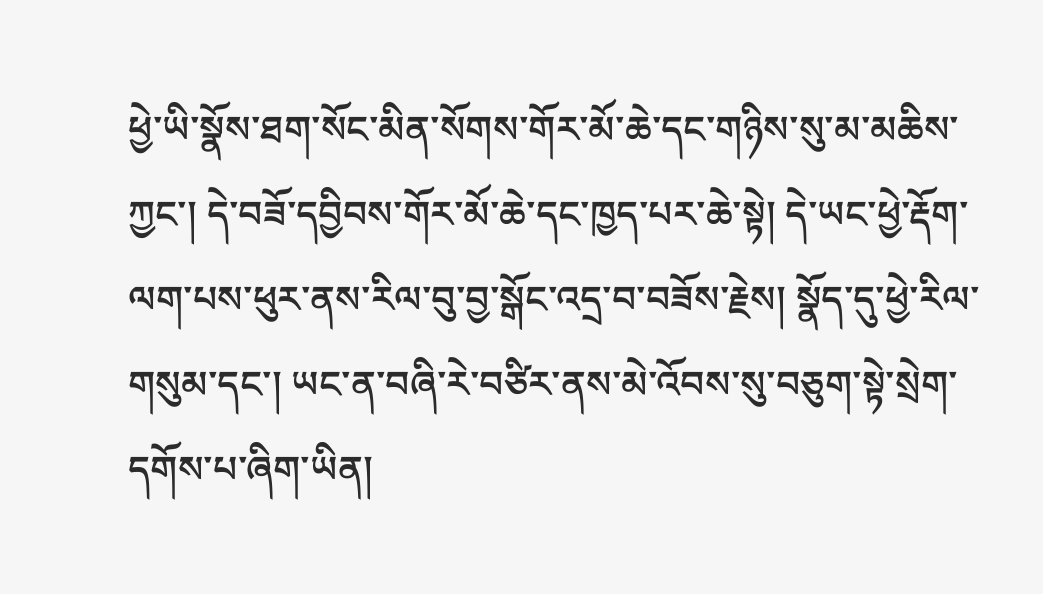ཕྱེ་ཡི་སྣོས་ཐག་སོང་མིན་སོགས་གོར་མོ་ཆེ་དང་གཉིས་སུ་མ་མཆིས་ཀྱང་། དེ་བཟོ་དབྱིབས་གོར་མོ་ཆེ་དང་ཁྱད་པར་ཆེ་སྟེ། དེ་ཡང་ཕྱེ་རྡོག་ལག་པས་ཕུར་ནས་རིལ་བུ་བྱ་སྒོང་འདྲ་བ་བཟོས་རྗེས། སྣོད་དུ་ཕྱེ་རིལ་གསུམ་དང་། ཡང་ན་བཞི་རེ་བཙིར་ནས་མེ་འོབས་སུ་བཅུག་སྟེ་སྲེག་དགོས་པ་ཞིག་ཡིན།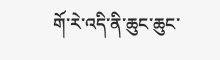གོ་རེ་འདི་ནི་ཆུང་ཆུང་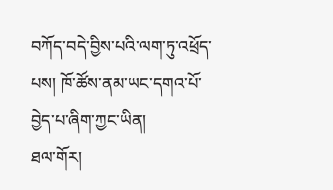བཀོད་བདེ་བྱིས་པའི་ལག་ཏུ་འཕྲོད་པས། ཁོ་ཚོས་ནམ་ཡང་དགའ་པོ་བྱེད་པ་ཞིག་ཀྱང་ཡིན།
ཐལ་གོར།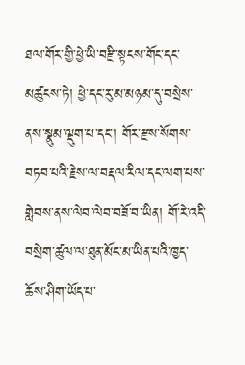ཐལ་གོར་གྱི་ཕྱེ་ཡི་བརྫི་སྟངས་གོང་དང་མཚུངས་ཏེ། ཕྱེ་དང་རུ་མ་མཉམ་དུ་བསྲེས་ནས་སྣུམ་ལྡུག་པ་དང་། གོར་རྫས་སོགས་བཏབ་པའི་རྗེས་ལ་བརྡལ་རིལ་དང་ལག་པས་གླེབས་ནས་ལེབ་ལེབ་བཟོ་བ་ཡིན། གོ་རེ་འདི་བསྲེག་ཚུལ་ལ་ཐུན་མོང་མ་ཡིན་པའི་ཁྱད་ཆོས་ཤིག་ཡོད་པ་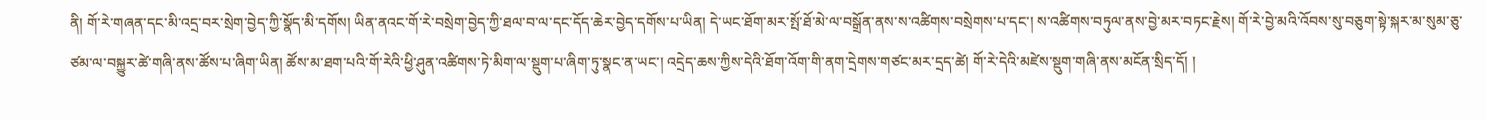ནི། གོ་རེ་གཞན་དང་མི་འདྲ་བར་སྲེག་བྱེད་ཀྱི་སྣོད་མི་དགོས། ཡིན་ནའང་གོ་རེ་བསྲེག་བྱེད་ཀྱི་ཐལ་བ་ལ་དང་དོད་ཆེར་བྱེད་དགོས་པ་ཡིན། དེ་ཡང་ཐོག་མར་སྤོ་ཐོ་མེ་ལ་བསྒྲོན་ནས་ས་འཚིགས་བསྲེགས་པ་དང་། ས་འཚིགས་བཏུལ་ནས་བྱེ་མར་བཏང་རྗེས། གོ་རེ་བྱེ་མའི་འོབས་སུ་བཅུག་སྟེ་སྐར་མ་སུམ་ཅུ་ཙམ་ལ་བསྐྱུར་ཚེ་གཞི་ནས་ཚོས་པ་ཞིག་ཡིན། ཚོས་མ་ཐག་པའི་གོ་རེའི་ཕྱི་ཤུན་འཚིགས་ཏེ་མིག་ལ་སྡུག་པ་ཞིག་ཏུ་སྣང་ན་ཡང་། འདྲེད་ཆས་ཀྱིས་དེའི་ཐོག་འོག་གི་ནག་དྲེགས་གཙང་མར་དྲད་ཚེ། གོ་རེ་དེའི་མཛེས་སྡུག་གཞི་ནས་མངོན་སྲིད་དོ། །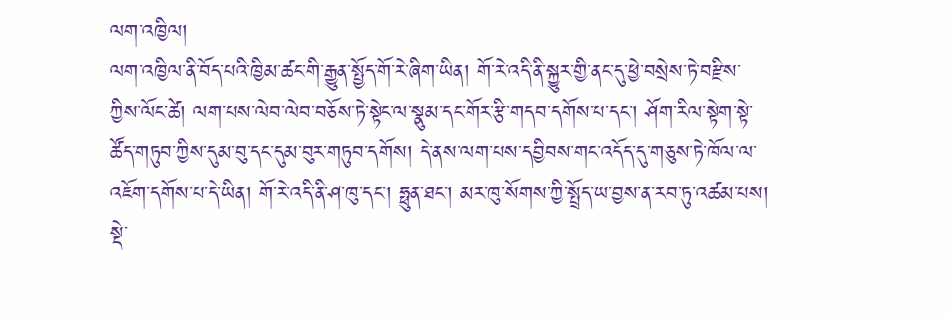ལག་འཁྱིལ།
ལག་འཁྱིལ་ནི་བོད་པའི་ཁྱིམ་ཚང་གི་རྒྱུན་སྤྱོད་གོ་རེ་ཞིག་ཡིན། གོ་རེ་འདི་ནི་སྐྱུར་གྱི་ནང་དུ་ཕྱེ་བསྲེས་ཏེ་བརྫིས་ཀྱིས་ལོང་ཚེ། ལག་པས་ལེབ་ལེབ་བཅོས་ཏེ་སྟེང་ལ་སྣུམ་དང་གོར་རྩི་གདབ་དགོས་པ་དང་། ཤོག་རིལ་སྟེག་སྟེ་ཚོད་གཏུབ་ཀྱིས་དུམ་བུ་དང་དུམ་བུར་གཏུབ་དགོས། དེ་ནས་ལག་པས་དབྱིབས་གང་འདོད་དུ་གཅུས་ཏེ་ཁོལ་ལ་འཇོག་དགོས་པ་དེ་ཡིན། གོ་རེ་འདི་ནི་ཤ་ཁུ་དང་། ཧྥུན་ཐང་། མར་ཁུ་སོགས་ཀྱི་སྤྲོད་ཡ་བྱས་ན་རབ་ཏུ་འཚམ་པས། སྡེ་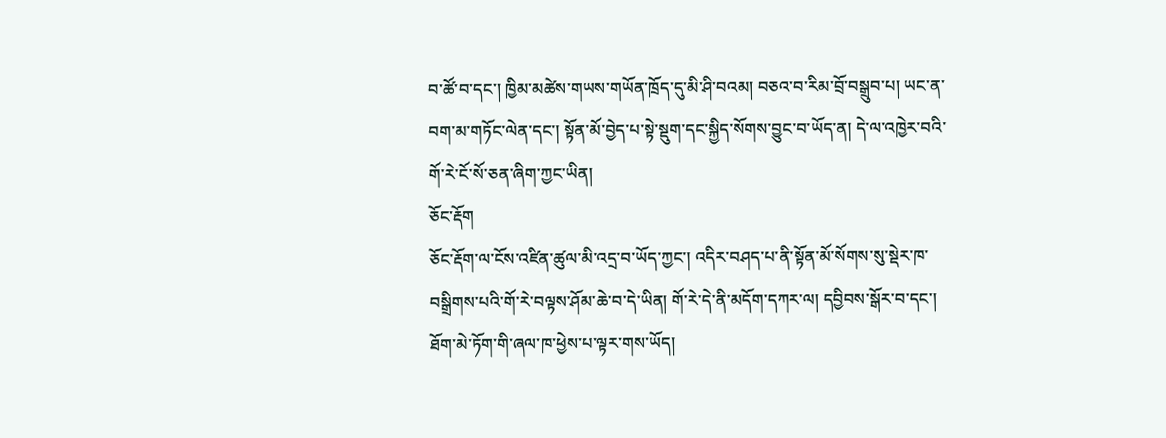བ་ཚོ་བ་དང་། ཁྱིམ་མཚེས་གཡས་གཡོན་ཁྲོད་དུ་མི་ཤི་བའམ། བཅའ་བ་རིམ་བྲོ་བསྒྲུབ་པ། ཡང་ན་བག་མ་གཏོང་ལེན་དང་། སྟོན་མོ་བྱེད་པ་སྟེ་སྡུག་དང་སྐྱིད་སོགས་བྱུང་བ་ཡོད་ན། དེ་ལ་འཁྱེར་བའི་གོ་རེ་ངོ་སོ་ཅན་ཞིག་ཀྱང་ཡིན།
ཅོང་རྡོག
ཅོང་རྡོག་ལ་ངོས་འཛིན་ཚུལ་མི་འདྲ་བ་ཡོད་ཀྱང་། འདིར་བཤད་པ་ནི་སྟོན་མོ་སོགས་སུ་སྡེར་ཁ་བསྒྲིགས་པའི་གོ་རེ་བལྟས་ཤོམ་ཆེ་བ་དེ་ཡིན། གོ་རེ་དེ་ནི་མདོག་དཀར་ལ། དབྱིབས་སྒོར་བ་དང་། ཐོག་མེ་ཏོག་གི་ཞལ་ཁ་ཕྱེས་པ་ལྟར་གས་ཡོད།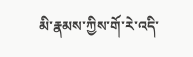མི་རྣམས་ཀྱིས་གོ་རེ་འདི་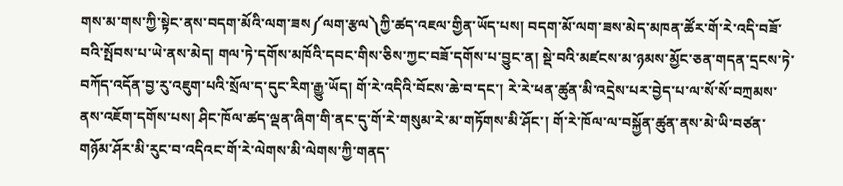གས་མ་གས་ཀྱི་སྟེང་ནས་བདག་མོའི་ལག་ཟས༼ལག་རྩལ༽ཀྱི་ཚད་འཇལ་གྱིན་ཡོད་པས། བདག་མོ་ལག་ཟས་མེད་མཁན་ཚོར་གོ་རེ་འདི་བཟོ་བའི་སྤོབས་པ་ཡེ་ནས་མེད། གལ་ཏེ་དགོས་མཁོའི་དབང་གིས་ཅིས་ཀྱང་བཟོ་དགོས་པ་བྱུང་ན། སྡེ་བའི་མཛངས་མ་ཉམས་མྱོང་ཅན་གདན་དྲངས་ཏེ་བཀོད་འདོན་བྱ་རུ་འཇུག་པའི་སྲོལ་ད་དུང་རིག་རྒྱུ་ཡོད། གོ་རེ་འདིའི་བོངས་ཆེ་བ་དང་། རེ་རེ་ཕན་ཚུན་མི་འདྲེས་པར་བྱེད་པ་ལ་སོ་སོ་བཀྲམས་ནས་འཇོག་དགོས་པས། ཤིང་ཁོལ་ཚད་ལྡན་ཞིག་གི་ནང་དུ་གོ་རེ་གསུམ་རེ་མ་གཏོགས་མི་ཤོང་། གོ་རེ་ཁོལ་ལ་བསྐྱོན་ཚུན་ནས་མེ་ཡི་བཙན་གཉོམ་ཤོར་མི་རུང་བ་འདིའང་གོ་རེ་ལེགས་མི་ལེགས་ཀྱི་གནད་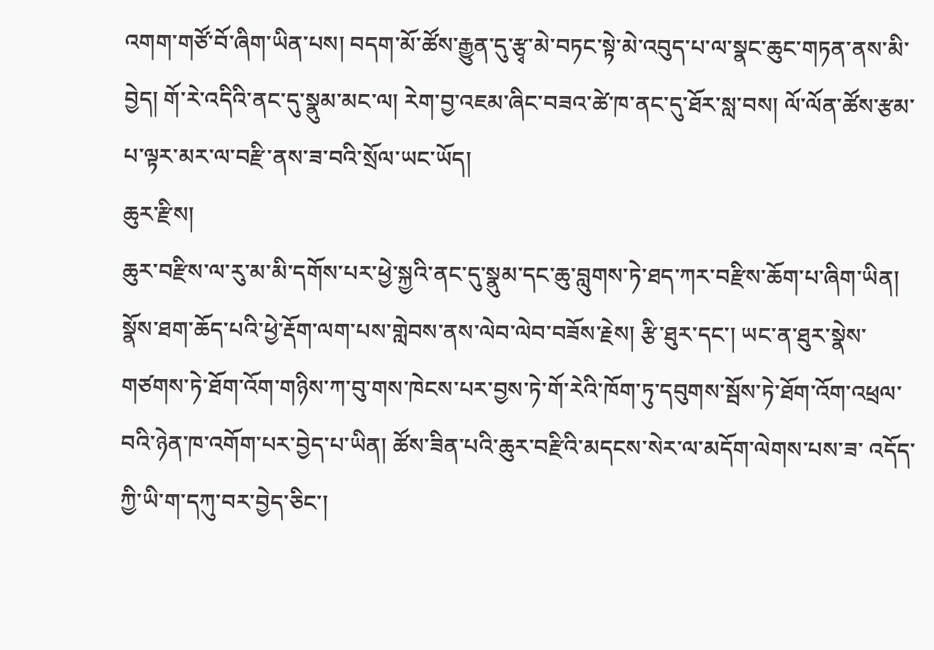འགག་གཙོ་བོ་ཞིག་ཡིན་པས། བདག་མོ་ཚོས་རྒྱུན་དུ་རྩྭ་མེ་བཏང་སྟེ་མེ་འབུད་པ་ལ་སྣང་ཆུང་གཏན་ནས་མི་བྱེད། གོ་རེ་འདིའི་ནང་དུ་སྣུམ་མང་ལ། རེག་བྱ་འཇམ་ཞིང་བཟའ་ཚེ་ཁ་ནང་དུ་ཐོར་སླ་བས། ལོ་ལོན་ཚོས་རྩམ་པ་ལྟར་མར་ལ་བརྫི་ནས་ཟ་བའི་སྲོལ་ཡང་ཡོད།
ཆུར་རྫིས།
ཆུར་བརྫིས་ལ་རུ་མ་མི་དགོས་པར་ཕྱེ་སྐྱའི་ནང་དུ་སྣུམ་དང་ཆུ་བླུགས་ཏེ་ཐད་ཀར་བརྫིས་ཆོག་པ་ཞིག་ཡིན། སྣོས་ཐག་ཆོད་པའི་ཕྱེ་རྡོག་ལག་པས་གླེབས་ནས་ལེབ་ལེབ་བཟོས་རྗེས། རྩི་ཐུར་དང་། ཡང་ན་ཐུར་སྣེས་གཙགས་ཏེ་ཐོག་འོག་གཉིས་ཀ་བུ་གས་ཁེངས་པར་བྱས་ཏེ་གོ་རེའི་ཁོག་ཏུ་དབུགས་སྦོས་ཏེ་ཐོག་འོག་འཕྲལ་བའི་ཉེན་ཁ་འགོག་པར་བྱེད་པ་ཡིན། ཚོས་ཟིན་པའི་ཆུར་བརྫིའི་མདངས་སེར་ལ་མདོག་ལེགས་པས་ཟ་ འདོད་ཀྱི་ཡི་ག་དཀུ་བར་བྱེད་ཅིང་།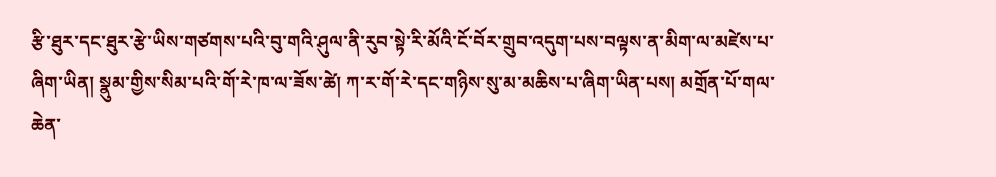རྩི་ཐུར་དང་ཐུར་རྩེ་ཡིས་གཙགས་པའི་བུ་གའི་ཤུལ་ནི་རུབ་སྟེ་རི་མོའི་ངོ་བོར་གྲུབ་འདུག་པས་བལྟས་ན་མིག་ལ་མཛེས་པ་ཞིག་ཡིན། སྣུམ་གྱིས་སིམ་པའི་གོ་རེ་ཁ་ལ་ཟོས་ཚེ། ཀ་ར་གོ་རེ་དང་གཉིས་སུ་མ་མཆིས་པ་ཞིག་ཡིན་པས། མགྲོན་པོ་གལ་ཆེན་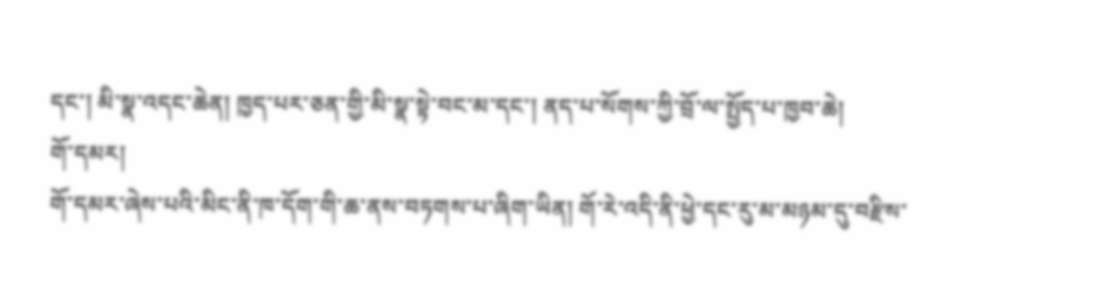དང་། མི་སྣ་འདང་ཆེན། ཁྱད་པར་ཅན་གྱི་མི་སྣ་སྟེ་བང་མ་དང་། ནད་པ་སོགས་ཀྱི་བྲོ་ལ་སྤྱོད་པ་ཁྱབ་ཆེ།
གོ་དམར།
གོ་དམར་ཞེས་པའི་མིང་ནི་ཁ་དོག་གི་ཆ་ནས་བཏགས་པ་ཞིག་ཡིན། གོ་རེ་འདི་ནི་ཕྱེ་དང་རུ་མ་མཉམ་དུ་བརྫིས་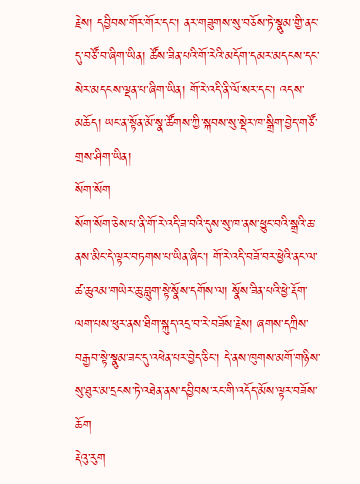རྗེས། དབྱིབས་གོར་གོར་དང་། ནར་གཟུགས་སུ་བཅོས་ཏེ་སྣུམ་གྱི་ནང་དུ་བཙོ་བ་ཞིག་ཡིན། ཚོས་ཟིན་པའི་གོ་རེའི་མདོག་དམར་མདངས་དང་སེར་མདངས་ལྡན་པ་ཞིག་ཡིན། གོ་རེ་འདི་ནི་ལོ་སར་དང་། འདས་མཆོད། ཡང་ན་སྟོན་མོ་སྣ་ཚོགས་ཀྱི་སྐབས་སུ་སྡེར་ཁ་སྒྲིག་བྱེད་གཙོ་གྲས་ཤིག་ཡིན།
སོག་སོག
སོག་སོག་ཅེས་པ་ནི་གོ་རེ་འདི་ཟ་བའི་དུས་སུ་ཁ་ནས་ཕྱུང་བའི་སྒྲའི་ཆ་ནས་མིང་དེ་ལྟར་བཏགས་པ་ཡིན་ཞིང་། གོ་རེ་འདི་བཟོ་བར་ཕྱེའི་ནང་ལ་ཚ་ཆུའམ་གཡེར་ཆུ་བླུག་སྟེ་སྣོས་དགོས་ལ། སྣོས་ཟིན་པའི་ཕྱེ་རྡོག་ལག་པས་ཕུར་ནས་ཐིག་སྐུད་འདྲ་བ་རེ་བཟོས་རྗེས། ཞགས་དཀྲིས་བརྒྱབ་སྟེ་སྣུམ་ཟང་དུ་འཕེན་པར་བྱེད་ཅིང་། དེ་ནས་ཁུགས་མགོ་གཉིས་སུ་ཐུར་མ་དྲངས་ཏེ་འཐེན་ནས་དབྱིབས་རང་གི་འདོད་མོས་ལྟར་བཟོས་ཆོག
རྡེའུ་རུག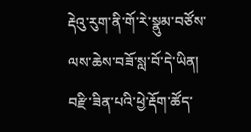རྡེའུ་རུག་ནི་གོ་རེ་སྣུམ་བཙོས་ལས་ཆེས་བཟོ་སླ་བོ་དེ་ཡིན། བརྫི་ཟིན་པའི་ཕྱེ་རྡོག་ཚོད་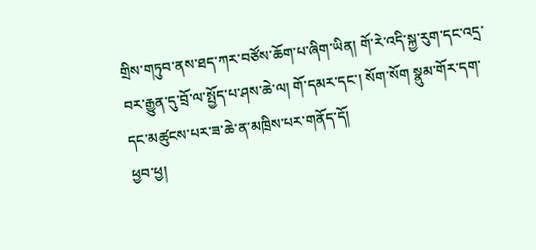གྲིས་གཏུབ་ནས་ཐད་ཀར་བཙོས་ཆོག་པ་ཞིག་ཡིན། གོ་རེ་འདི་སྐྱ་རུག་དང་འདྲ་བར་རྒྱུན་དུ་བྲོ་ལ་སྤྱོད་པ་ཤས་ཆེ་ལ། གོ་དམར་དང་། སོག་སོག སྣུམ་གོར་དག་དང་མཚུངས་པར་ཟ་ཆེ་ན་མཁྲིས་པར་གནོད་དོ།
ཕྱབ་ཕྱ།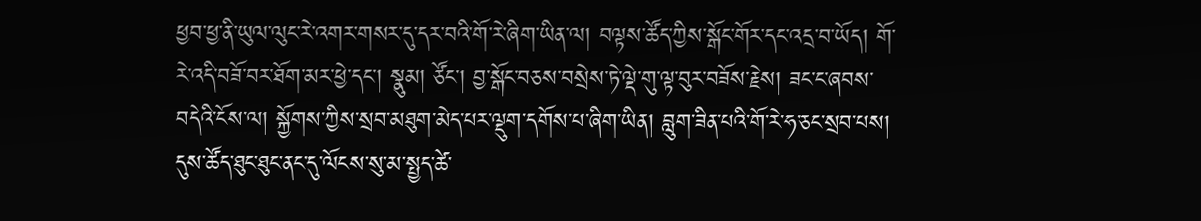ཕྱབ་ཕྱ་ནི་ཡུལ་ལུང་རེ་འགར་གསར་དུ་དར་བའི་གོ་རེ་ཞིག་ཡིན་ལ། བལྟས་ཚོད་ཀྱིས་སྒོང་གོར་དང་འདྲ་བ་ཡོད། གོ་རེ་འདི་བཟོ་བར་ཐོག་མར་ཕྱེ་དང་། སྣུམ། ཙོང་། བྱ་སྒོང་བཅས་བསྲེས་ཏེ་ལྡེ་གུ་ལྟ་བུར་བཟོས་རྗེས། ཟང་ང་ཞབས་བདེའི་ངོས་ལ། སྐྱོགས་ཀྱིས་སྲབ་མཐུག་མེད་པར་ལྡུག་དགོས་པ་ཞིག་ཡིན། བླུག་ཟིན་པའི་གོ་རེ་ཧ་ཅང་སྲབ་པས། དུས་ཚོད་ཐུང་ཐུང་ནང་དུ་ལོངས་སུ་མ་སྤྱད་ཚེ་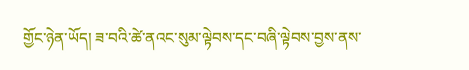གྱོང་ཉེན་ཡོད། ཟ་བའི་ཚེ་ནའང་སུམ་ལྟེབས་དང་བཞི་ལྟེབས་བྱས་ནས་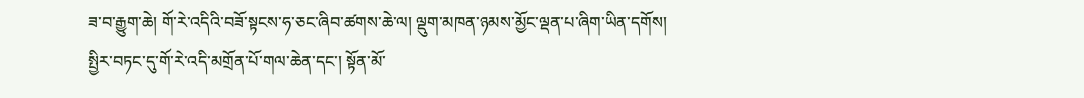ཟ་བ་རྒྱུག་ཆེ། གོ་རེ་འདིའི་བཟོ་སྟངས་ཧ་ཅང་ཞིབ་ཚགས་ཆེ་ལ། ལྡུག་མཁན་ཉམས་མྱོང་ལྡན་པ་ཞིག་ཡིན་དགོས། སྤྱིར་བཏང་དུ་གོ་རེ་འདི་མགྲོན་པོ་གལ་ཆེན་དང་། སྟོན་མོ་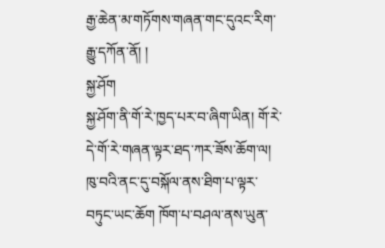རྒྱ་ཆེན་མ་གཏོགས་གཞན་གང་དུའང་རིག་རྒྱུ་དཀོན་ནོ། །
སྐྱ་ཤོག
སྐྱ་ཤོག་ནི་གོ་རེ་ཁྱད་པར་བ་ཞིག་ཡིན། གོ་རེ་དེ་གོ་རེ་གཞན་ལྟར་ཐད་ཀར་ཟོས་ཆོག་ལ། ཁུ་བའི་ནང་དུ་བསྐོལ་ནས་ཐིག་པ་ལྟར་བཏུང་ཡང་ཆོག ཁོག་པ་བཤལ་ནས་ཡུན་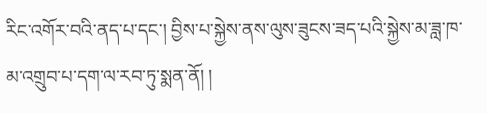རིང་འགོར་བའི་ནད་པ་དང་། བྱིས་པ་སྐྱེས་ནས་ལུས་ཟུངས་ཟད་པའི་སྐྱེས་མ་ཟླ་ཁ་མ་འགྲུབ་པ་དག་ལ་རབ་ཏུ་སྨན་ནོ། །